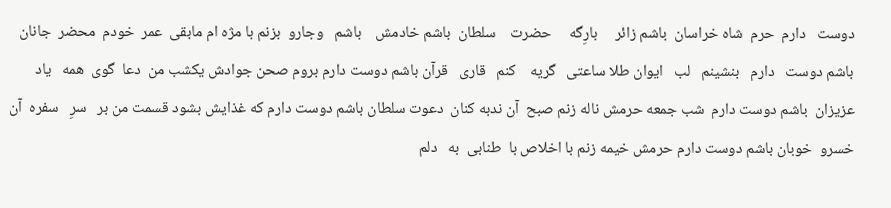دوست   دارم  حرم  شاه خراسان  باشم زائر     بارِگه     حضرت    سلطان  باشم خادمش    باشم   وجارو  بزنم با مژه ام مابقی  عمر  خودم  محضر  جانان باشم دوست   دارم   بنشینم   لب   ایوان طلا ساعتی   گریه    کنم   قاری   قرآن باشم دوست دارم بروم صحن جوادش یکشب من  دعا  گوی  همه   یاد   عزیزان  باشم دوست دارم  شب جمعه حرمش ناله زنم صبح  آن ندبه کنان  دعوت سلطان باشم دوست دارم که غذایش بشود قسمت من بر   سرِ   سفره  آن   خسرو  خوبان باشم دوست دارم حرمش خیمه زنم با اخلاص با  طنابی  به   دلم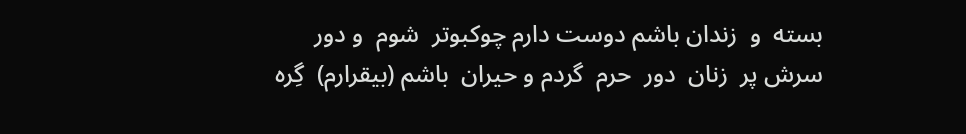بسته  و  زندان باشم دوست دارم چوکبوتر  شوم  و دور سرش پر  زنان  دور  حرم  گردم و حیران  باشم (بیقرارم)  گِره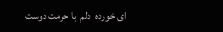ای خورده  دلم  با حرمت دوست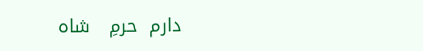دارم  حرمِ   شاه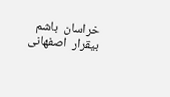خراسان  باشم بیقرار  اصفهانی